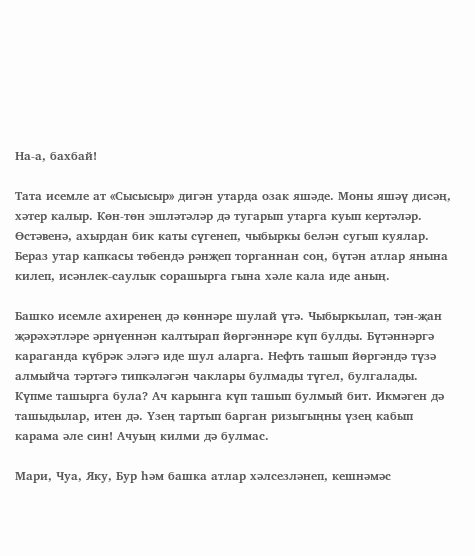На-а, бахбай!

Тата исемле ат «Сысысыр» дигән утарда озак яшәде. Моны яшәү дисәң, хәтер калыр. Көн-төн эшләтәләр дә тугарып утарга куып кертәләр. Өстәвенә, ахырдан бик каты сүгенеп, чыбыркы белән сугып куялар. Бераз утар капкасы төбендә рәнҗеп торганнан соң, бүтән атлар янына килеп, исәнлек-саулык сорашырга гына хәле кала иде аның.

Башко исемле ахиренең дә көннәре шулай үтә. Чыбыркылап, тән-җан җәрәхәтләре әрнүеннән калтырап йөргәннәре күп булды. Бүтәннәргә караганда күбрәк эләгә иде шул аларга. Нефть ташып йөргәндә түзә алмыйча тәртәгә типкәләгән чаклары булмады түгел, булгалады. Күпме ташырга була? Ач карынга күп ташып булмый бит. Икмәген дә ташыдылар, итен дә. Үзең тартып барган ризыгыңны үзең кабып карама әле син! Ачуың килми дә булмас.

Мари, Чуа, Яку, Бур һәм башка атлар хәлсезләнеп, кешнәмәс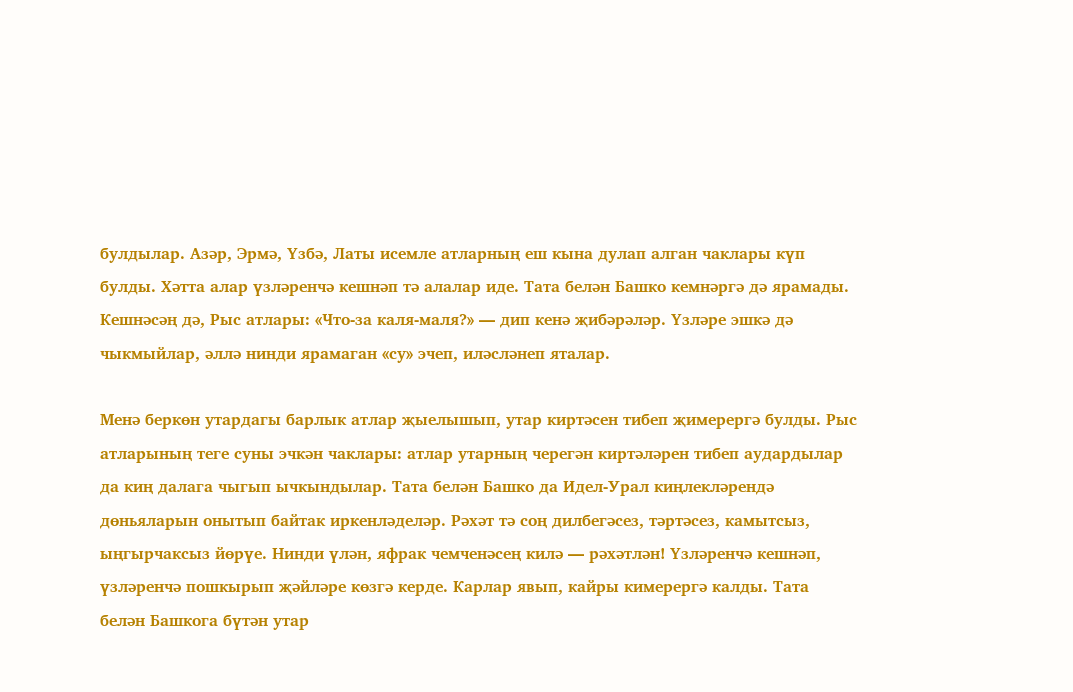булдылар. Азәр, Эрмә, Үзбә, Латы исемле атларның еш кына дулап алган чаклары күп булды. Хәтта алар үзләренчә кешнәп тә алалар иде. Тата белән Башко кемнәргә дә ярамады. Кешнәсәң дә, Рыс атлары: «Что-за каля-маля?» — дип кенә җибәрәләр. Үзләре эшкә дә чыкмыйлар, әллә нинди ярамаган «су» эчеп, иләсләнеп яталар.

Менә беркөн утардагы барлык атлар җыелышып, утар киртәсен тибеп җимерергә булды. Рыс атларының теге суны эчкән чаклары: атлар утарның черегән киртәләрен тибеп аудардылар да киң далага чыгып ычкындылар. Тата белән Башко да Идел-Урал киңлекләрендә дөньяларын онытып байтак иркенләделәр. Рәхәт тә соң дилбегәсез, тәртәсез, камытсыз, ыңгырчаксыз йөрүе. Нинди үлән, яфрак чемченәсең килә — рәхәтлән! Үзләренчә кешнәп, үзләренчә пошкырып җәйләре көзгә керде. Карлар явып, кайры кимерергә калды. Тата белән Башкога бүтән утар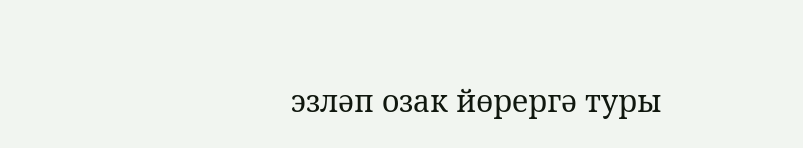эзләп озак йөрергә туры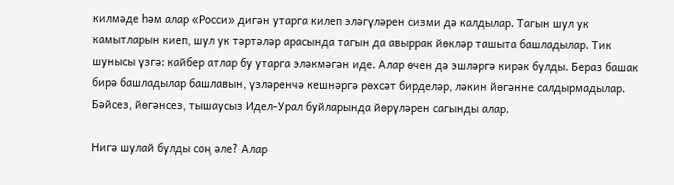килмәде һәм алар «Росси» дигән утарга килеп эләгүләрен сизми дә калдылар. Тагын шул ук камытларын киеп, шул ук тәртәләр арасында тагын да авыррак йөкләр ташыта башладылар. Тик шунысы үзгә: кайбер атлар бу утарга эләкмәгән иде. Алар өчен дә эшләргә кирәк булды. Бераз башак бирә башладылар башлавын, үзләренчә кешнәргә рөхсәт бирделәр, ләкин йөгәнне салдырмадылар. Бәйсез, йөгәнсез, тышаусыз Идел-Урал буйларында йөрүләрен сагынды алар.

Нигә шулай булды соң әле? Алар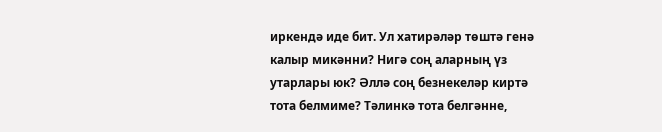иркендә иде бит. Ул хатирәләр төштә генә калыр микәнни? Нигә соң аларның үз утарлары юк? Әллә соң безнекеләр киртә тота белмиме? Тәлинкә тота белгәнне,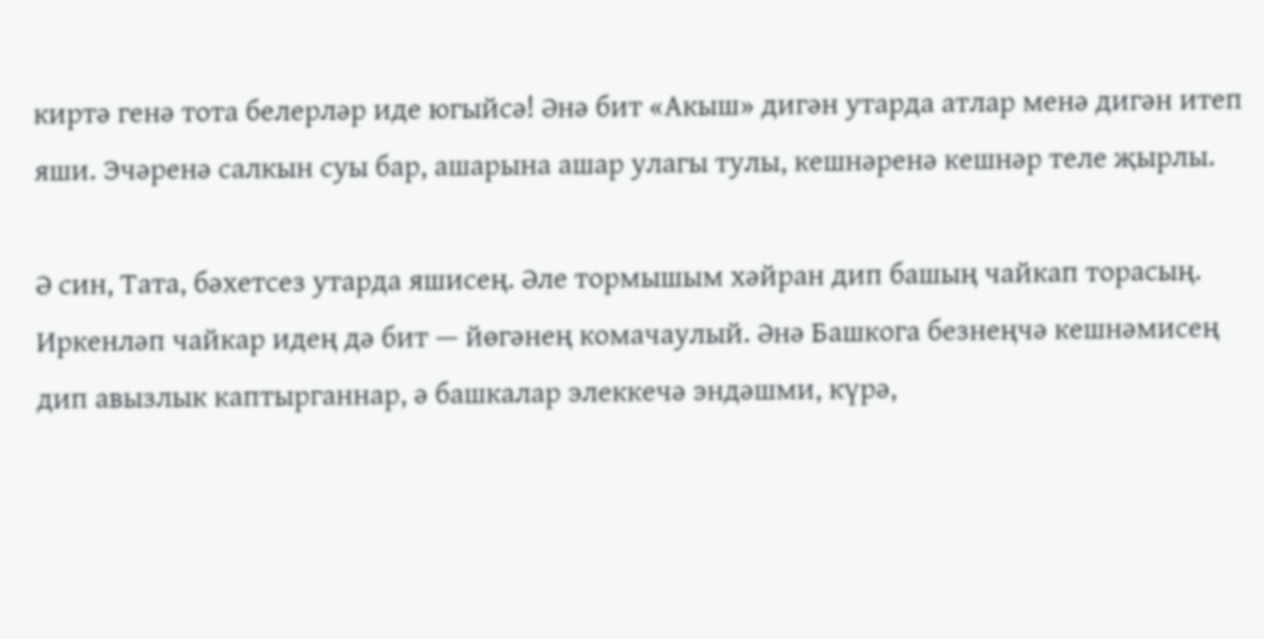киртә генә тота белерләр иде югыйсә! Әнә бит «Акыш» дигән утарда атлар менә дигән итеп яши. Эчәренә салкын суы бар, ашарына ашар улагы тулы, кешнәренә кешнәр теле җырлы.

Ә син, Тата, бәхетсез утарда яшисең. Әле тормышым хәйран дип башың чайкап торасың. Иркенләп чайкар идең дә бит — йөгәнең комачаулый. Әнә Башкога безнеңчә кешнәмисең дип авызлык каптырганнар, ә башкалар элеккечә эндәшми, күрә,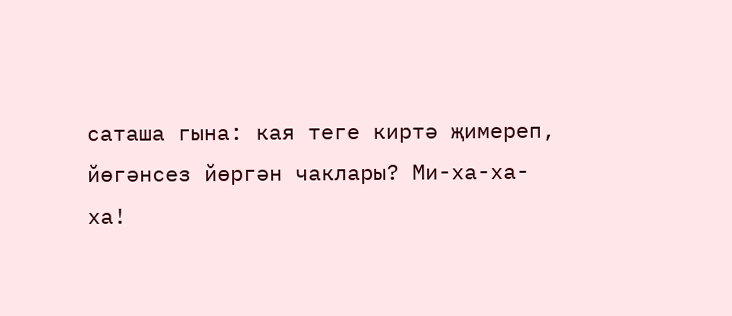саташа гына: кая теге киртә җимереп, йөгәнсез йөргән чаклары? Ми-ха-ха-ха!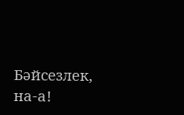Бәйсезлек, на-а!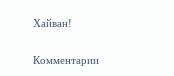Хайван!

Комментарии